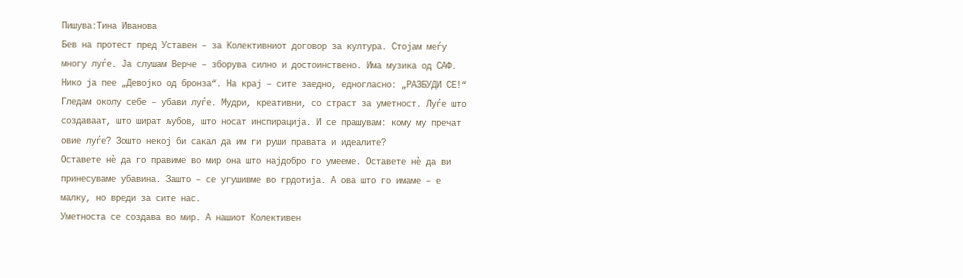Пишува:Тина Иванова
Бев на протест пред Уставен – за Колективниот договор за култура. Стојам меѓу многу луѓе. Ја слушам Верче – зборува силно и достоинствено. Има музика од САФ. Нико ја пее „Девојко од бронза“. На крај – сите заедно, едногласно: „РАЗБУДИ СЕ!“
Гледам околу себе – убави луѓе. Мудри, креативни, со страст за уметност. Луѓе што создаваат, што шират љубов, што носат инспирација. И се прашувам: кому му пречат овие луѓе? Зошто некој би сакал да им ги руши правата и идеалите?
Оставете нè да го правиме во мир она што најдобро го умееме. Оставете нè да ви принесуваме убавина. Зашто – се угушивме во грдотија. А ова што го имаме – е малку, но вреди за сите нас.
Уметноста се создава во мир. А нашиот Колективен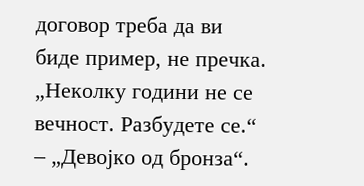договор треба да ви биде пример, не пречка. „Неколку години не се вечност. Разбудете се.“ – „Девојко од бронза“.